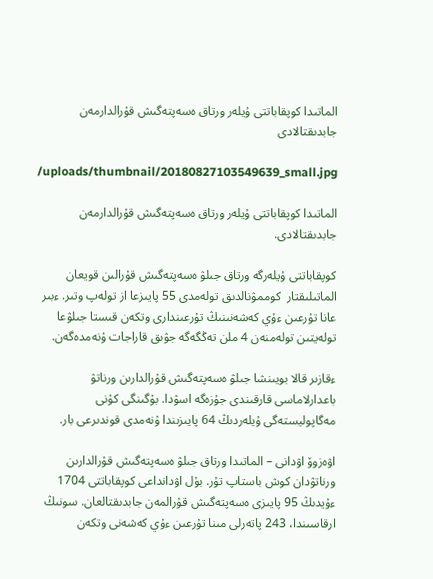الماتىدا كوپقاباتتى ۇيلەر ورتاق ەسەپتەگىش قۇرالدارمەن جابدىقتالادى

/uploads/thumbnail/20180827103549639_small.jpg

الماتىدا كوپقاباتتى ۇيلەر ورتاق ەسەپتەگىش قۇرالدارمەن جابدىقتالادى.

كوپقاباتتى ۇيلەرگە ورتاق جىلۋ ەسەپتەگىش قۇرالىن قويعان الماتىلىقتار  كوممۋنالدىق تولەمدى 55 پايىزعا از تولەپ وتىر. ءبىر عانا تۇرعىن ءۇي كەشەنىنىڭ تۇرعىندارى وتكەن قىستا جىلۋعا تولەيتىن تولەمنەن 4 ملن تەڭگەگە جۋىق قاراجات ۇنەمدەگەن.

ءقازىر قالا بويىنشا جىلۋ ەسەپتەگىش قۇرالدارىن ورناتۋ باعدارلاماسى قارقىندى جۇزەگە اسۋدا. بۇگىنگى كۇنى مەگاپوليستەگى ۇيلەردىڭ 64 پايىزىندا ۇنەمدى قوندىرعى بار.

اۋەزوۆ اۋدانى – الماتىدا ورتاق جىلۋ ەسەپتەگىش قۇرالدارىن ورناتۋدان كوش باستاپ تۇر. بۇل اۋدانداعى كوپقاباتتى 1704 ءۇيدىڭ 95 پايىزى ەسەپتەگىش قۇرالمەن جابدىقتالعان. سونىڭ ارقاسىندا، 243 پاتەرلى مىنا تۇرعىن ءۇي كەشەنى وتكەن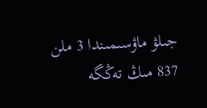جىلۋ ماۋسىمىندا 3 ملن 837 مىڭ تەڭگە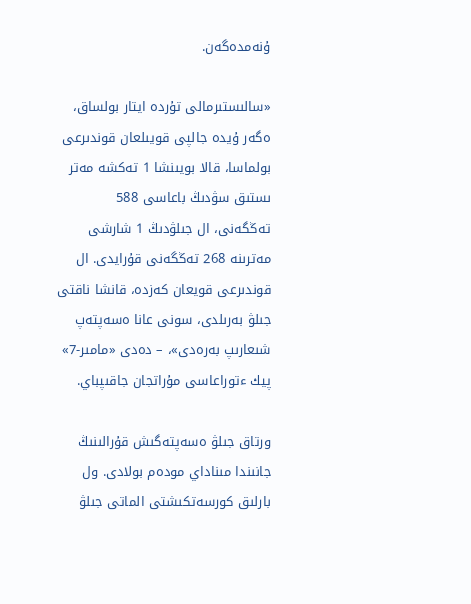ۇنەمدەگەن.

«سالىستىرمالى تۇردە ايتار بولساق، ەگەر ۇيدە جالپى قويىلعان قوندىرعى بولماسا، قالا بويىنشا 1 تەكشە مەتر ىستىق سۋدىڭ باعاسى 588 تەڭگەنى، ال جىلۋدىڭ 1 شارشى مەترىنە 268 تەڭگەنى قۇرايدى. ال قوندىرعى قويعان كەزدە، قانشا ناقتى جىلۋ بەرىلدى، سونى عانا ەسەپتەپ شىعارىپ بەرەدى»، – دەدى «مامىر-7» پيك ءتوراعاسى مۇراتجان جاقىپباي.

ورتاق جىلۋ ەسەپتەگىش قۇرالىنىڭ جانىندا مىناداي مودەم بولادى. ول بارلىق كورسەتكىشتى الماتى جىلۋ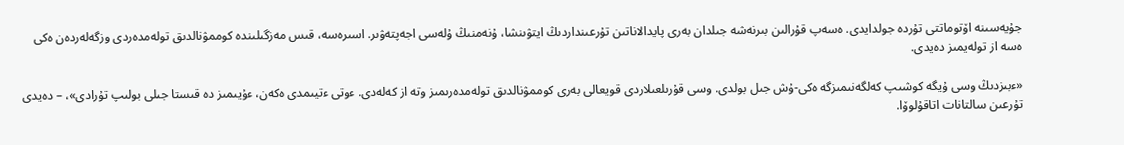جۇيەسىنە اۆتوماتتى تۇردە جولدايدى. ەسەپ قۇرالىن بىرنەشە جىلدان بەرى پايدالاناتىن تۇرعىنداردىڭ ايتۋىنشا، ۇنەمنىڭ ۇلەسى اجەپتەۋىر. اسىرەسە، قىس مەزگىلىندە كوممۋنالدىق تولەمدەردى وزگەلەردەن ەكى ەسە از تولەيمىز دەيدى.

«ءبىزدىڭ وسى ۇيگە كوشىپ كەلگەنىمىزگە ەكى-ۇش جىل بولدى. وسى قۇرىلعىلاردى قويعالى بەرى كوممۋنالدىق تولەمدەرىمىز وتە از كەلەدى. ءوتى ءتيىمدى ەكەن، ءۇيىمىز دە قىستا جىلى بولىپ تۇرادى»، – دەيدى تۇرعىن سالتانات اتاقۇلوۆا.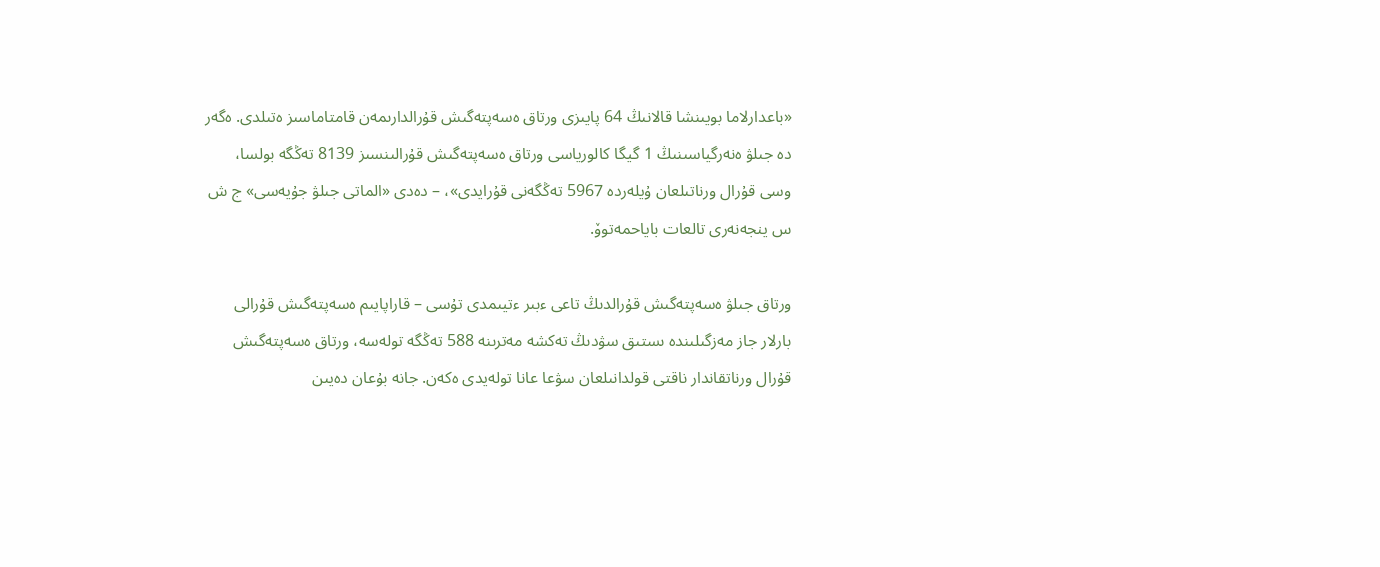«باعدارلاما بويىنشا قالانىڭ 64 پايىزى ورتاق ەسەپتەگىش قۇرالدارىمەن قامتاماسىز ەتىلدى. ەگەر دە جىلۋ ەنەرگياسىنىڭ 1 گيگا كالورياسى ورتاق ەسەپتەگىش قۇرالىنسىز 8139 تەڭگە بولسا، وسى قۇرال ورناتىلعان ۇيلەردە 5967 تەڭگەنى قۇرايدى»، – دەدى «الماتى جىلۋ جۇيەسى» ج ش س ينجەنەرى تالعات باياحمەتوۆ.

ورتاق جىلۋ ەسەپتەگىش قۇرالدىڭ تاعى ءبىر ءتيىمدى تۇسى – قاراپايىم ەسەپتەگىش قۇرالى بارلار جاز مەزگىلىندە ىستىق سۋدىڭ تەكشە مەترىنە 588 تەڭگە تولەسە، ورتاق ەسەپتەگىش قۇرال ورناتقاندار ناقتى قولدانىلعان سۋعا عانا تولەيدى ەكەن. جانە بۇعان دەيىن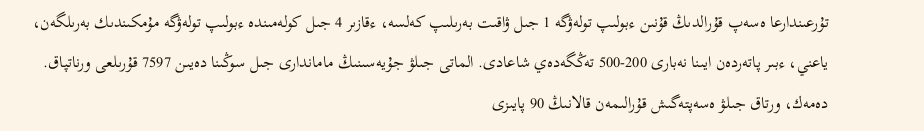تۇرعىندارعا ەسەپ قۇرالدىڭ قۇنىن ءبولىپ تولەۋگە 1 جىل ۋاقىت بەرىلىپ كەلسە، ءقازىر 4 جىل كولەمىندە ءبولىپ تولەۋگە مۇمكىندىك بەرىلگەن، ياعني، ءبىر پاتەردەن ايىنا نەبارى 200-500 تەڭگەدەي شاعادى. الماتى جىلۋ جۇيەسىنىڭ ماماندارى جىل سوڭىنا دەيىن 7597 قۇرىلعى ورناتپاق. دەمەك، ورتاق جىلۋ ەسەپتەگىش قۇرالىمەن قالانىڭ 90 پايىزى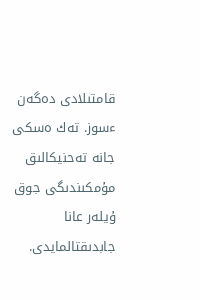قامتىلادى دەگەن ءسوز. تەك ەسكى جانە تەحنيكالىق مۇمكىندىگى جوق ۇيلەر عانا جابدىقتالمايدى.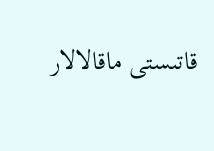قاتىستى ماقالالار